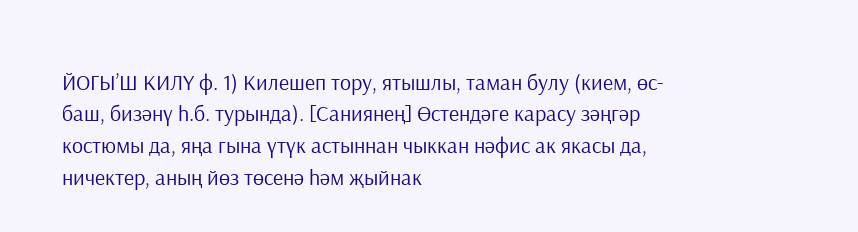ЙОГЫ’Ш КИЛҮ ф. 1) Килешеп тору, ятышлы, таман булу (кием, өс-баш, бизәнү һ.б. турында). [Саниянең] Өстендәге карасу зәңгәр костюмы да, яңа гына үтүк астыннан чыккан нәфис ак якасы да, ничектер, аның йөз төсенә һәм җыйнак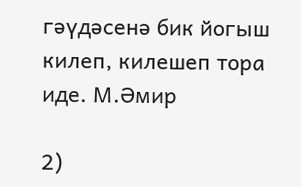гәүдәсенә бик йогыш килеп, килешеп тора иде. М.Әмир

2)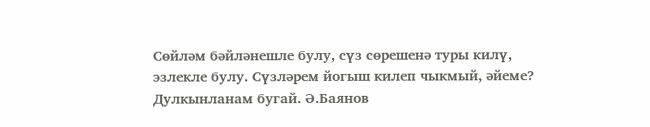Сөйләм бәйләнешле булу, сүз сөрешенә туры килү, эзлекле булу. Сүзләрем йогыш килеп чыкмый, әйеме? Дулкынланам бугай. Ә.Баянов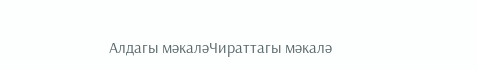Алдагы мәкаләЧираттагы мәкалә